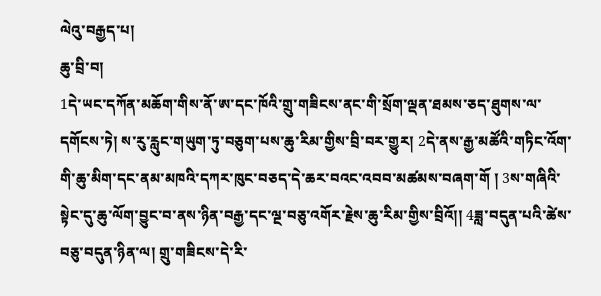ལེའུ་བརྒྱད་པ།
ཆུ་བྲི་བ།
1དེ་ཡང་དཀོན་མཆོག་གིས་ནོ་ཨ་དང་ཁོའི་གྲུ་གཟིངས་ནང་གི་སྲོག་ལྡན་ཐམས་ཅད་ཐུགས་ལ་དགོངས་ཏེ། ས་རུ་རླུང་གཡུག་ཏུ་བཅུག་པས་ཆུ་རིམ་གྱིས་བྲི་བར་གྱུར། 2དེ་ནས་རྒྱ་མཚོའི་གཏིང་འོག་གི་ཆུ་མིག་དང་ནམ་མཁའི་དཀར་ཁུང་བཅད་དེ་ཆར་བའང་འབབ་མཚམས་བཞག་གོ ། 3ས་གཞིའི་སྟེང་དུ་ཆུ་ལོག་བྱུང་བ་ནས་ཉིན་བརྒྱ་དང་ལྔ་བཅུ་འགོར་རྗེས་ཆུ་རིམ་གྱིས་བྲིའོ།། 4ཟླ་བདུན་པའི་ཚེས་བཅུ་བདུན་ཉིན་ལ། གྲུ་གཟིངས་དེ་རི་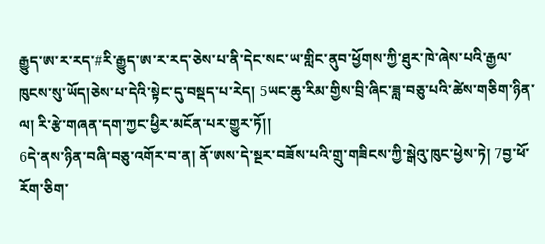རྒྱུད་ཨ་ར་རད་#རི་རྒྱུད་ཨ་ར་རད་ཅེས་པ་ནི་དེང་སང་ཡ་གླིང་ནུབ་ཕྱོགས་ཀྱི་ཐུར་ཁེ་ཞེས་པའི་རྒྱལ་ཁུངས་སུ་ཡོད།ཅེས་པ་དེའི་སྟེང་དུ་བསྡད་པ་རེད། 5ཡང་ཆུ་རིམ་གྱིས་བྲི་ཞིང་ཟླ་བཅུ་པའི་ཚེས་གཅིག་ཉིན་ལ། རི་རྩེ་གཞན་དག་ཀྱང་ཕྱིར་མངོན་པར་གྱུར་ཏོ།།
6དེ་ནས་ཉིན་བཞི་བཅུ་འགོར་བ་ན། ནོ་ཨས་དེ་སྔར་བཟོས་པའི་གྲུ་གཟིངས་ཀྱི་སྒེའུ་ཁུང་ཕྱེས་ཏེ། 7བྱ་ཕོ་རོག་ཅིག་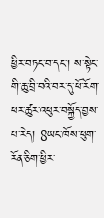ཕྱིར་བཏང་བ་དང་། ས་སྟེང་གི་ཆུ་བྲི་བའི་བར་དུ་ཕོ་རོག་ཕར་ཚུར་འཕུར་བསྐྱོད་བྱས་པ་རེད། 8ཡང་ཁོས་ཕུག་རོན་ཅིག་ཕྱིར་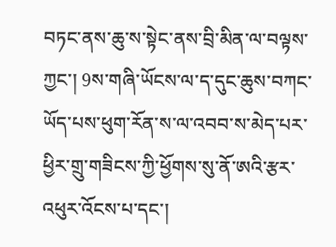བཏང་ནས་ཆུ་ས་སྟེང་ནས་བྲི་མིན་ལ་བལྟས་ཀྱང་། 9ས་གཞི་ཡོངས་ལ་ད་དུང་ཆུས་བཀང་ཡོད་པས་ཕུག་རོན་ས་ལ་འབབ་ས་མེད་པར་ཕྱིར་གྲུ་གཟིངས་ཀྱི་ཕྱོགས་སུ་ནོ་ཨའི་རྩར་འཕུར་འོངས་པ་དང་།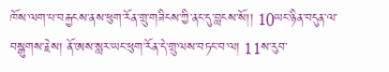ཁོས་ལག་པ་བརྐྱངས་ནས་ཕུག་རོན་གྲུ་གཟིངས་ཀྱི་ནང་དུ་བླངས་སོ།། 10ཡང་ཉིན་བདུན་ལ་བསྒུགས་རྗེས། ནོ་ཨས་སླར་ཡང་ཕུག་རོན་དེ་གྲུ་ལས་བཏང་བ་ལ། 11ས་རུབ་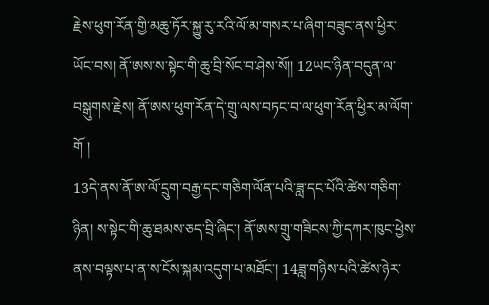རྗེས་ཕུག་རོན་གྱི་མཆུ་ཏོར་སྐྱུ་རུ་རའི་ལོ་མ་གསར་པ་ཞིག་བཟུང་ནས་ཕྱིར་ཡོང་བས། ནོ་ཨས་ས་སྟེང་གི་ཆུ་བྲི་སོང་བ་ཤེས་སོ།། 12ཡང་ཉིན་བདུན་ལ་བསྒུགས་རྗེས། ནོ་ཨས་ཕུག་རོན་དེ་གྲུ་ལས་བཏང་བ་ལ་ཕུག་རོན་ཕྱིར་མ་ལོག་གོ །
13དེ་ནས་ནོ་ཨ་ལོ་དྲུག་བརྒྱ་དང་གཅིག་ལོན་པའི་ཟླ་དང་པོའི་ཚེས་གཅིག་ཉིན། ས་སྟེང་གི་ཆུ་ཐམས་ཅད་བྲི་ཞིང་། ནོ་ཨས་གྲུ་གཟིངས་ཀྱི་དཀར་ཁུང་ཕྱེས་ནས་བལྟས་པ་ན་ས་ངོས་སྐམ་འདུག་པ་མཐོང་། 14ཟླ་གཉིས་པའི་ཚེས་ཉེར་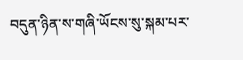བདུན་ཉིན་ས་གཞི་ཡོངས་སུ་སྐམ་པར་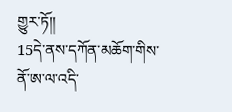གྱུར་ཏོ།།
15དེ་ནས་དཀོན་མཆོག་གིས་ནོ་ཨ་ལ་འདི་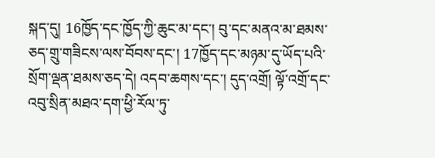སྐད་དུ། 16ཁྱོད་དང་ཁྱོད་ཀྱི་ཆུང་མ་དང་། བུ་དང་མནའ་མ་ཐམས་ཅད་གྲུ་གཟིངས་ལས་བོབས་དང་། 17ཁྱོད་དང་མཉམ་དུ་ཡོད་པའི་སྲོག་ལྡན་ཐམས་ཅད་དེ། འདབ་ཆགས་དང་། དུད་འགྲོ། ལྟོ་འགྲོ་དང་འབུ་སྲིན་མཐའ་དག་ཕྱི་རོལ་ཏུ་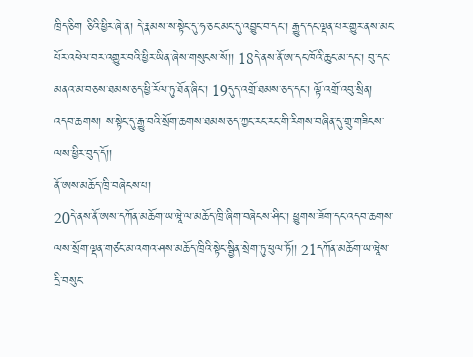ཁྲིད་ཅིག ཅིའི་ཕྱིར་ཞེ་ན། དེ་རྣམས་ས་སྟེང་དུ་ཧ་ཅང་མང་དུ་འབྱུང་བ་དང་། རྒྱུད་དང་ལྡན་པར་གྱུར་ནས་མང་པོར་འཕེལ་བར་འགྱུར་བའི་ཕྱིར་ཡིན་ཞེས་གསུངས་སོ།། 18དེ་ནས་ནོ་ཨ་དང་ཁོའི་ཆུང་མ་དང་། བུ་དང་མནའ་མ་བཅས་ཐམས་ཅད་ཕྱི་རོལ་ཏུ་ཐོན་ཞིང་། 19དུད་འགྲོ་ཐམས་ཅད་དང་། ལྟོ་འགྲོ་འབུ་སྲིན། འདབ་ཆགས། ས་སྟེང་དུ་རྒྱུ་བའི་སྲོག་ཆགས་ཐམས་ཅད་ཀྱང་རང་རང་གི་རིགས་བཞིན་དུ་གྲུ་གཟིངས་ལས་ཕྱིར་བུད་དོ།།
ནོ་ཨས་མཆོད་ཁྲི་བཞེངས་པ།
20དེ་ནས་ནོ་ཨས་དཀོན་མཆོག་ཡ་ཝཱེ་ལ་མཆོད་ཁྲི་ཞིག་བཞེངས་ཤིང་། ཕྱུགས་ཟོག་དང་འདབ་ཆགས་ལས་སྲོག་ལྡན་གཙང་མ་འགའ་ཤས་མཆོད་ཁྲིའི་སྟེང་སྦྱིན་སྲེག་ཏུ་ཕུལ་ཏོ།། 21དཀོན་མཆོག་ཡ་ཝཱེས་དྲི་བསུང་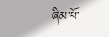ཞིམ་པོ་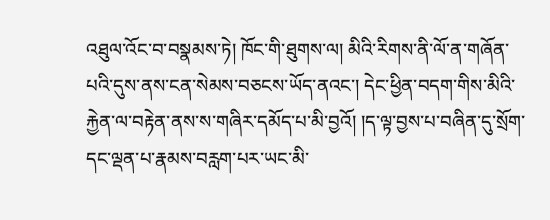འཐུལ་འོང་བ་བསྣམས་ཏེ། ཁོང་གི་ཐུགས་ལ། མིའི་རིགས་ནི་ལོ་ན་གཞོན་པའི་དུས་ནས་ངན་སེམས་བཅངས་ཡོད་ནའང་། དེང་ཕྱིན་བདག་གིས་མིའི་རྐྱེན་ལ་བརྟེན་ནས་ས་གཞིར་དམོད་པ་མི་བྱའོ། །ད་ལྟ་བྱས་པ་བཞིན་དུ་སྲོག་དང་ལྡན་པ་རྣམས་བརླག་པར་ཡང་མི་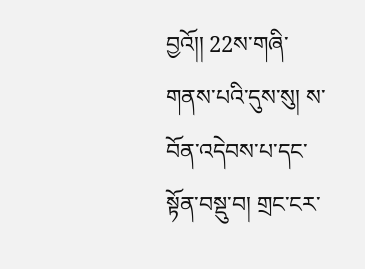བྱའོ།། 22ས་གཞི་གནས་པའི་དུས་སུ། ས་བོན་འདེབས་པ་དང་སྟོན་བསྡུ་བ། གྲང་ངར་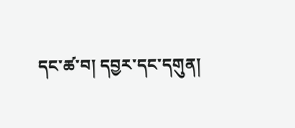དང་ཚ་བ། དབྱར་དང་དགུན།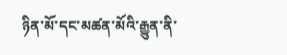ཉིན་མོ་དང་མཚན་མོའི་རྒྱུན་ནི་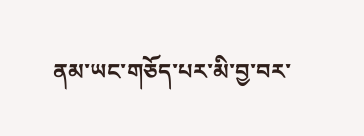ནམ་ཡང་གཅོད་པར་མི་བྱ་བར་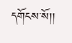དགོངས་སོ།།